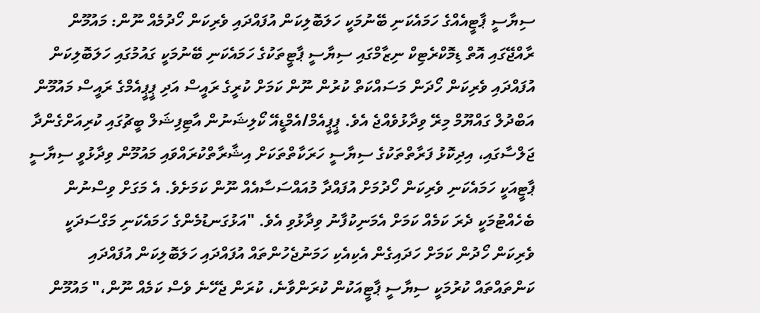ސިޔާސީ ޕާޓީއެއްގެ ހަމައެކަނި ބޭނުމަކީ ހަލަބޮލިކަން އުފައްދައި ވެރިކަން ހޯދުމެއް ނޫން: މައުމޫން
ރާއްޖޭގައި އޮތް ޑިމޮކްރެޓިކް ނިޒާމްގައި ސިޔާސީ ޕާޓީތަކުގެ ހަމައެކަނި ބޭނުމަކީ ގައުމުގައި ހަލަބޮލިކަން އުފައްދައި ވެރިކަން ހޯދަން މަސައްކަތް ކުރުން ނޫން ކަމަށް ކުރީގެ ރައީސް އަދި ޕީޕީއެމްގެ ރައީސް މައުމޫން އަބްދުލް ގައްޔޫމް މިރޭ ވިދާޅުވެއްޖެ އެވެ. ޕީޕީއެމް/އެމްޑީއޭ ކޯލިޝަނުން އާޓިފިޝަލް ބީޗުގައި ކުރިއަށްގެންދާ ޖަލްސާގައި، އިދިކޮޅު ފަރާތްތަކުގެ ސިޔާސީ ހަރަކާތްތަކަށް އިޝާރާތްކުރައްވައި މައުމޫން ވިދާޅުވީ ސިޔާސީ ޕާޓީއަކީ ހަމައެކަނި ވެރިކަން ހޯދުމަށް އުފައްދާ މުއައްސަސާއެއް ނޫން ކަމަށެވެ. އެ މަގަށް ވިސްނުން ބެހެއްޓުމަކީ ދެރަ ކަމެއް ކަމަށް އެމަނިކުފާނު ވިދާޅުވި އެވެ. "އަޅުގަނޑުމެންގެ ހަމައެކަނި މަގްސަދަކީ ވެރިކަން ހޯދުން ކަމަށް ހަދައިގެން އެކިއެކި ހަމަނުޖެހުންތައް އުފައްދައި ހަލަބޮލިކަން އުފައްދައި ކަންތައްތައް ކުރުމަކީ ސިޔާސީ ޕާޓީއަކުން ކުރަންވާނެ، ކުރަން ޖެހޭނެ ވެސް ކަމެއް ނޫން،" މައުމޫން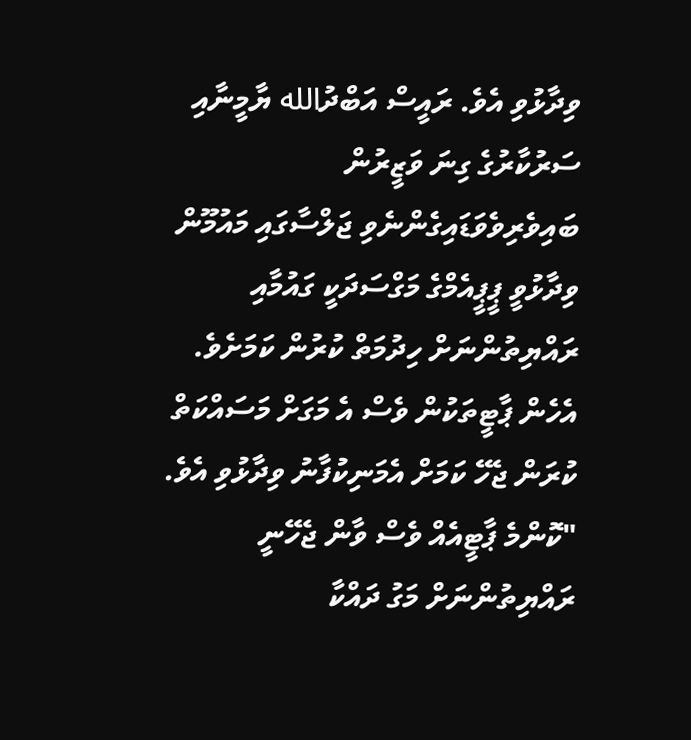ވިދާޅުވި އެވެ. ރައީސް އަބްދުالله ޔާމީނާއި ސަރުކާރުގެ ގިނަ ވަޒީރުން ބައިވެރިވެވަޑައިގެންނެވި ޖަލްސާގައި މައުމޫން ވިދާޅުވީ ޕީޕީއެމްގެ މަގްސަދަކީ ގައުމާއި ރައްޔިތުންނަށް ހިދުމަތް ކުރުން ކަމަށެވެ. އެހެން ޕާޓީތަކުން ވެސް އެ މަގަށް މަސައްކަތް ކުރަން ޖެހޭ ކަމަށް އެމަނިކުފާނު ވިދާޅުވި އެވެ. "ކޮންމެ ޕާޓީއެއް ވެސް ވާން ޖެހޭނީ ރައްޔިތުންނަށް މަގު ދައްކާ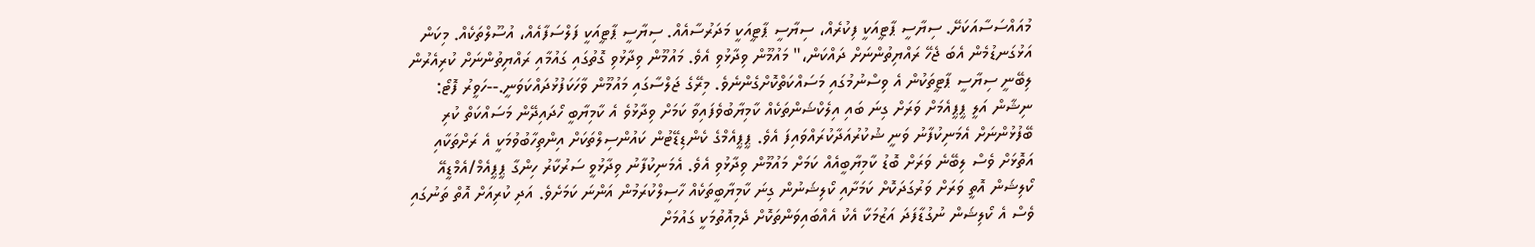މުއައްސަސާއަކަށޭ. ސިޔާސީ ޕާޓީއަކީ ފިކުރެއް، ސިޔާސީ ޕާޓީއަކީ މަދަރުސާއެއް. ސިޔާސީ ޕާޓީއަކީ ފަލްސަފާއެއް، އުސޫލްތަކެއް. މިކަން އަޅުގަނޑުމެން އެބަ ޖެހޭ ރައްޔިތުންނަށް ދައްކަން،" މައުމޫން ވިދާޅުވި އެވެ. މައުމޫން ވިދާޅުވި ގޮތުގައި ގައުމާއި ރައްޔިތުންނަށް ކުރިއެރުން ލިބޭނީ ސިޔާސީ ޕާޓީތަކުން އެ ވިސްނުމުގައި މަސައްކަތްކޮށްގެންނެވެ. މިރޭގެ ޖަލްސާގައި މައުމޫން ވާހަކަފުޅުދައްކަވަނީ.--ހަވީރު ފޮޓޯ: ނިޝާން އަލީ ޕީޕީއެމަށް ވަރަށް ގިނަ ބައި އިލެކްޝަންތަކެއް ކާމިޔާބުވެފައިވާ ކަމަށް ވިދާޅުވެ އެ ކާމިޔާބީ ހޯދައިދޭން މަސައްކަތް ކުރި ބޭފުޅުންނަށް އެމަނިކުފާނު ވަނީ ޝުކުރުއަދާކުރައްވައިފަ އެވެ. ޕީޕީއެމްގެ ކެންޑިޑޭޓުން ކައުންސިލްތަކަށް އިންތިހާބުވުމަކީ އެ ރަށްތަކާއި އަތޮޅަށް ވެސް ލިބޭނެ ވަރަށް ބޮޑު ކާމިޔާބީއެއް ކަމަށް މައުމޫން ވިދާޅުވި އެވެ. އެމަނިކުފާނު ވިދާޅުވީ ސަރުކާރު ހިންގާ ޕީޕީއެމް/އެމްޑީއޭ ކޯލިޝަން އޮތީ ވަރަށް ވަރުގަދަކޮށް ކަމަށާއި ކޯލިޝަނުން ގިނަ ކާމިޔާބީތަކެއް ހާސިލްކުރަމުން އަންނަ ކަމަށެވެ. އަދި ކުރިއަށް އޮތް ތަނުގައި ވެސް އެ ކޯލިޝަން ނުގުޑާފަދަ އަޒުމަކާ އެކު އެއްބައިވަންތަކޮށް ދެމިއޮތުމަކީ ގައުމަށް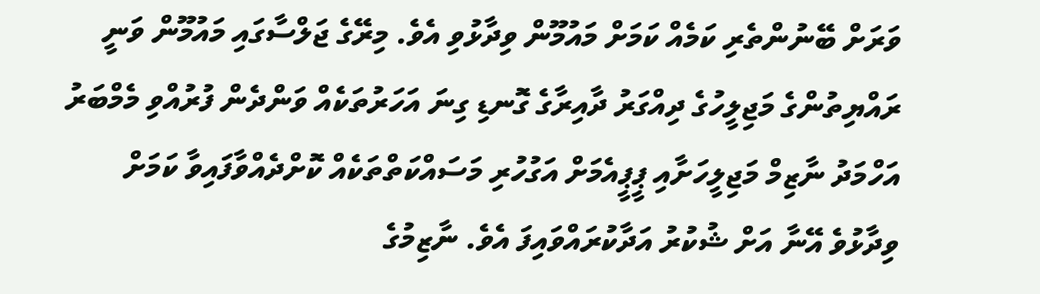ވަރަށް ބޭނުންތެރި ކަމެއް ކަމަށް މައުމޫން ވިދާޅުވި އެވެ. މިރޭގެ ޖަލްސާގައި މައުމޫން ވަނީ ރައްޔިތުންގެ މަޖިލީހުގެ ދިއްގަރު ދާއިރާގެ ގޮނޑި ގިނަ އަހަރުތަކެއް ވަންދެން ފުރުއްވި މެމްބަރު އަހްމަދު ނާޒިމް މަޖިލީހަށާއި ޕީޕީއެމަށް އަގުހުރި މަސައްކަތްތަކެއް ކޮށްދެއްވާފައިވާ ކަމަށް ވިދާޅުވެ އޭނާ އަށް ޝުކުރު އަދާކުރައްވައިފަ އެވެ. ނާޒިމުގެ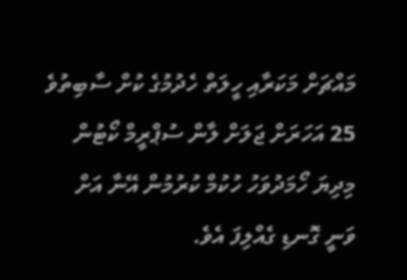މައްޗަށް މަކަރާއި ހީލަތް ހެދުމުގެ ކުށް ސާބިތުވެ 25 އަހަރަށް ޖަލަށް ލާން ސުޕްރީމް ކޯޓުން މިދިޔަ ހޯމަދުވަހު ހުކުމް ކުރުމުން އޭނާ އަށް ވަނީ ގޮނޑި ގެއްލިފަ އެވެ.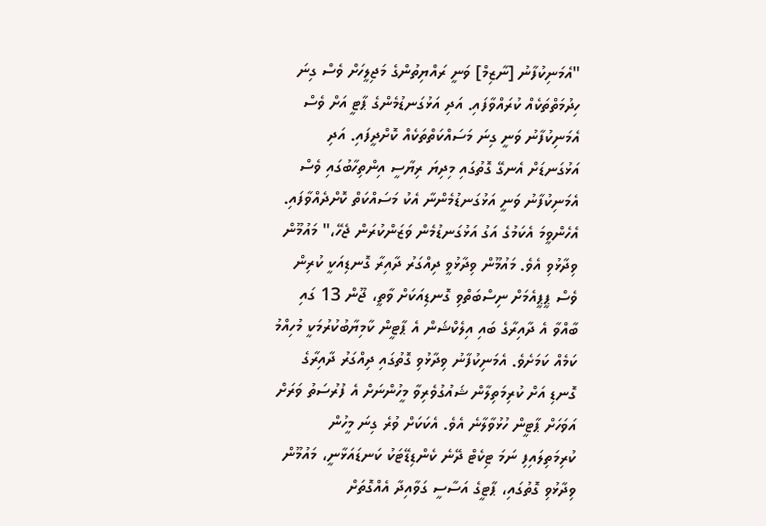"އެމަނިކުފާނު [ނާޒިމް] ވަނީ ރައްޔިތުންގެ މަޖިލީހަށް ވެސް ގިނަ ހިދުމަތްތަކެއް ކުރައްވާފައި. އަދި އަޅުގަނޑުމެންގެ ޕާޓީ އަށް ވެސް އެމަނިކުފާނު ވަނީ ގިނަ މަސައްކަތްތަކެއް ކޮށްދީފައި. އަދި އަޅުގަނޑަށް އެނގޭ ގޮތުގައި މިދިޔަ ރިޔާސީ އިންތިހާބުގައި ވެސް އެމަނިކުފާނު ވަނީ އަޅުގަނޑުމެންނާ އެކު މަސައްކަތް ކޮށްދެއްވާފައި. އެހެންވީމަ އެކަމުގެ އަގު އަޅުގަނޑުމެން ވަޒަންކުރަން ޖެހޭ،" މައުމޫން ވިދާޅުވި އެވެ. މައުމޫން ވިދާޅުވީ ދިއްގަރު ދާއިރާ ގޮނޑިއަކީ ކުރިން ވެސް ޕީޕީއެމަށް ނިސްބަތްވި ގޮނޑިއަކަށް ވާތީ، ޖޫން 13 ގައި ބާއްވާ އެ ދާއިރާގެ ބައި އިލެކްޝަން އެ ޕާޓީން ކާމިޔާބުކުރުމަކީ މުހިއްމު ކަމެއް ކަމަށެވެ. އެމަނިކުފާނު ވިދާޅުވި ގޮތުގައި ދިއްގަރު ދާއިރާގެ ގޮނޑި އަށް ކުރިމަތިލާން ޝައުގުވެރިވާ މީހުންނަށް އެ ފުރުސަތު ވަރަށް އަވަހަށް ޕާޓީން ހުޅުވާލާނެ އެވެ. އެކަކަށް ވުރެ ގިނަ މީހުން ކުރިމަތިލައިފި ނަމަ ޓިކެޓް ދޭނެ ކެންޑިޑޭޓަކު ކަނޑައަޅާނީ، މައުމޫން ވިދާޅުވި ގޮތުގައި، ޕާޓީގެ އަސާސީ ގަވާއިދާ އެއްގޮތަށް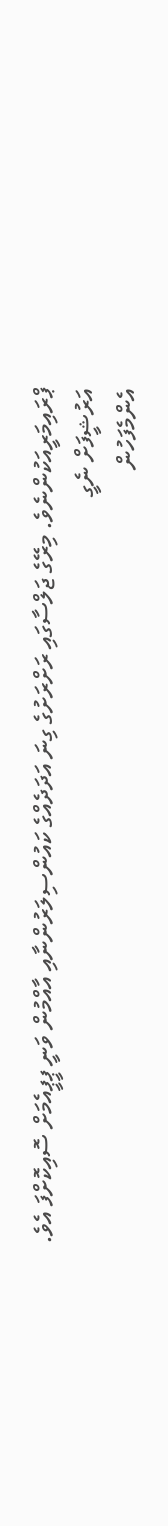ޕްރައިމަރީއަކުންނެވެ. މިރޭގެ ޖަލްސާގައި ރަށްރަށުގެ ގިނަ އަދަދެއްގެ ކައުންސިލަރުންނާއި އާއްމުން ވަނީ ޕީޕީއެމަށް ސޮއިކޮށްފަ އެވެ.
އަރުޝީފަށް ނެގީ
އެންމެފަހުން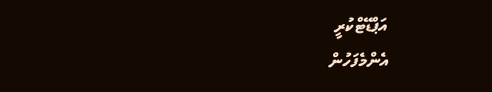އަޕްޑޭޓްކުރީ
އެންމެފަހުން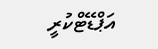އަޕްޑޭޓްކުރީ